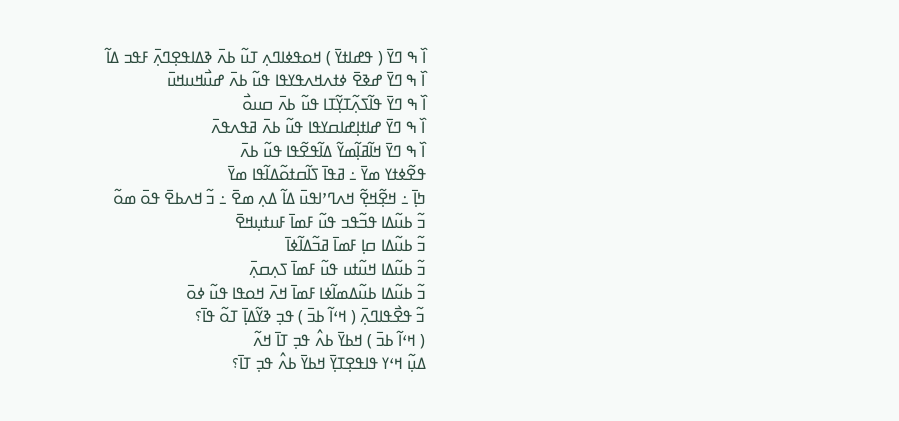ߊ߰ ߒ ߣߌ߫ ( ߟߝߊߙߌ߫ ) ߞߋߟߦߊߣߍ߲ ߠߎ߬ ߕߍ߫ ߢߡߊߟߐ߲ߣߍ߲߫ ߓߟߏ ߡߊ߬
ߊ߰ ߒ ߣߌ߫ ߝߢߐ߫ ߦߙߍߞߍߟߌߟߊ ߟߎ߬ ߕߍ߫ ߝߎ߯ߞߎߞߎ߫
ߊ߰ ߒ ߣߌ߫ ߟߊ߬ߖߍ߲߬ߠߌ߲߬ߠߊ ߟߎ߬ ߕߍ߫ ߛߎߋ߯
ߊ߰ ߒ ߣߌ߫ ߝߊߙߊ߲ߝߊߛߌߟߊ ߟߎ߬ ߕߍ߫ ߥߟߍߟߍ߫
ߊ߰ ߒ ߣߌ߫ ߞߊ߬ߥߊ߲߬ߘߌ߬ ߡߊ߬ߟߐ߬ߟߊ ߟߎ߬ ߕߍ߫
ߟߐ߬ߦߙߌ ߘߌ߫ ߸ ߥߟߊ߫ ߖߊ߬ߛߙߋ߬ߡߊ߬ߟߊ ߘߌ߫
ߤߊ߲߫ ߸ ߞߐ߲߬ߞߐ߲߬ ߞߍߣߴߊߟߎ߫ ߡߊ߬ ߡߍ߲ ߘߐ߫ ߸ ߏ߬ ߞߍߕߐ߫ ߟߋ߫ ߘߋ߬
ߏ߬ ߕߎ߬ߡߊ ߟߏ߬ߟߏ ߟߎ߬ ߓߘߊ߫ ߓߎߙߎ߲ߞߐ߫
ߏ߬ ߕߎ߬ߡߊ ߛߊ߲ ߓߘߊ߫ ߥߏ߬ߡߊ߬ߦߊ߫
ߏ߬ ߕߎ߬ߡߊ ߞߎ߬ߙߎ ߟߎ߬ ߓߘߊ߫ ߖߍ߲ߛߍ߲߫
ߏ߬ ߕߎ߬ߡߊ ߕߎ߬ߡߘߊ߬ߦߊ ߓߘߊ߫ ߞߍ߫ ߞߋߟߊ ߟߎ߬ ߦߋ߫
ߏ߬ ߟߐ߯ߟߊߣߍ߲߫ ( ߞߵߊ߬ ߕߏ߫ ) ߟߏ߲ ߢߌ߬ߡߊ߲߫ ߠߋ߬ ߟߊ߫؟
( ߞߵߊ߬ ߕߏ߫ ) ߞߕߌ߫ ߕߍ߮ ߟߏ߲ ߠߊ߫ ߞߍ߬
ߡߎ߲߬ ߞߵߌ ߟߊߟߐ߲ߠߌ߲߫ ߞߕߌ߫ ߕߍ߮ ߟߏ߲ ߠߊ߫؟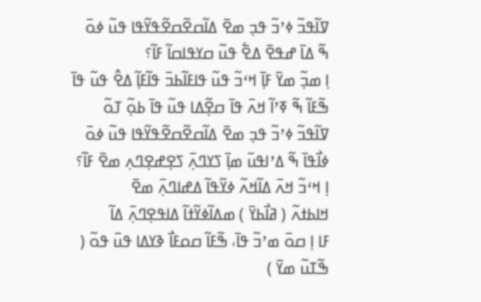ߜߊ߬ߟߏ߬ ߦߴߏ߬ ߟߏ߲ ߘߐ߫ ߡߊ߬ߛߐ߬ߛߐ߬ߟߌ߬ߟߊ ߟߎ߬ ߦߋ߫
ߒ߬ ߡߊ߫ ߝߟߐ߫ ߡߐ߱ ߟߎ߬ ߛߌߟߊߛߊ߬ ߓߊ߬؟
ߊ߲ ߘߏ߲߬ ߘߌ߫ ߓߊ߲߫ ߞߵߏ߬ ߟߎ߬ ߟߊߓߊ߬ߕߏ߫ ߟߊ߬ߓߊ߲߬ ߡߐ߮ ߟߎ߬ ߟߊ߫
ߒ߬ߓߊ߬ ߒ߬ ߧߴߊ߬ ߞߍ߫ ߟߊ߫ ߛߐ߲߬ߡߊ ߟߎ߬ ߟߊ߫ ߕߋ߲߬ ߠߋ߬
ߜߊ߬ߟߏ߬ ߦߴߏ߬ ߟߏ߲ ߘߐ߫ ߡߊ߬ߛߐ߬ߛߐ߬ߟߌ߬ߟߊ ߟߎ߬ ߦߋ߫
ߦߊ߯ߟߊ߫ ߒ߬ ߡߴߊߟߎ߫ ߘߊ߲߫ ߖߌߣߍ߲߫ ߖߐ߲ߝߐ߲ߣߍ߲ ߘߐ߫ ߓߊ߬؟
ߊ߲ ߞߵߏ߬ ߞߍ߫ ߡߊ߬ߞߍ߬ ߦߌ߬ߟߊ߬ ߡߝߊߣߍ߲߫ ߘߐ߫
ߞߊߕߙߍ߬ ( ߥߊ߯ߕߌ߫ ) ߘߡߊ߬ߦߌ߬ߙߊ߬ ߡߊߟߐ߲ߣߍ߲߫ ߡߊ߬
ߓߊ ߊ߲ ߛߋ߫ ߘߴߏ߬ ߟߊ߫، ߒ߬ߓߊ߬ ߛߋߓߊ߯ ߢߌߡߊ ߟߎ߫ ߟߋ߬ ( ߒ߬ߠߎ߬ ߘߌ߫ )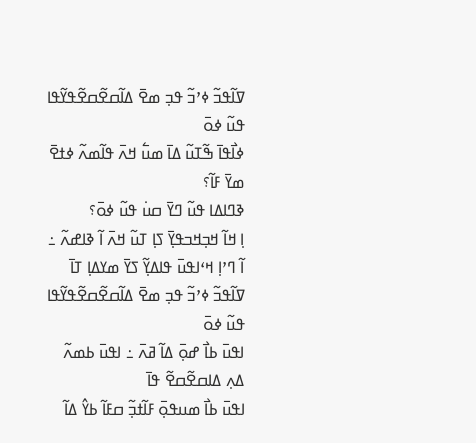ߜߊ߬ߟߏ߬ ߦߴߏ߬ ߟߏ߲ ߘߐ߫ ߡߊ߬ߛߐ߬ߛߐ߬ߟߌ߬ߟߊ ߟߎ߬ ߦߋ߫
ߦߊ߯ߟߊ߫ ߒ߬ߠߎ߬ ߡߊ߫ ߘߎ߱ ߞߍ߫ ߟߊ߬ߘߍ߬ ߦߙߐ߫ ߘߌ߫ ߓߊ߬؟
ߢߣߊߡߊ ߟߎ߬ ߣߌ߫ ߛߎ߭ ߟߎ߬ ߦߋ߫؟
ߊ߲ ߞߊ߬ ߞߏ߲ߞߏߟߌ߲߫ ߖߊ߲ ߠߎ߬ ߞߍ߫ ߊ߬ ߢߊߝߍ߬ ߸ ߊ߬ ߣߴߊ߲ ߞߵߊߟߎ߫ ߟߊߡߌ߲߬ ߖߌ߫ ߘߌߡߊ߲ ߠߊ߫
ߜߊ߬ߟߏ߬ ߦߴߏ߬ ߟߏ߲ ߘߐ߫ ߡߊ߬ߛߐ߬ߛߐ߬ߟߌ߬ߟߊ ߟߎ߬ ߦߋ߫
ߊߟߎ߫ ߕߊ߯ ߝߋ߲߫ ߡߊ߬ ߥߍ߫ ߸ ߊߟߎ߫ ߕߘߍ߬ ߡߍ߲ ߡߊߛߐ߬ߛߐ߬ ߟߊ߫
ߊߟߎ߫ ߕߊ߯ ߘߎߟߋ߲߫ ߓߊ߬ߙߏ߲߬ ߛߓߊ߬ ߕߌ߮ ߡߊ߬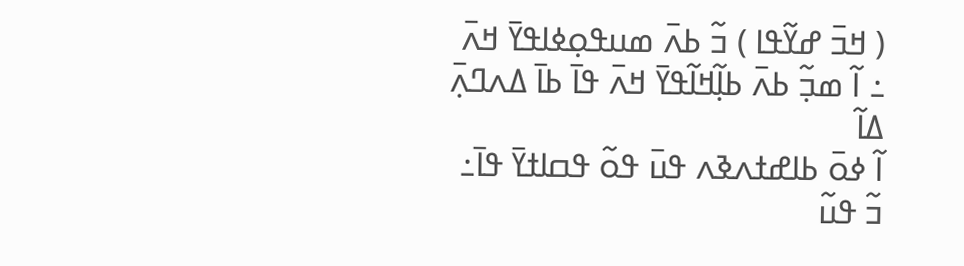( ߞߏ߫ ߝߌ߬ߟߊ ) ߏ߬ ߕߍ߫ ߘߎߟߋ߲ߦߊߟߌ߫ ߞߍ߫ ߸ ߊ߬ ߘߏ߲߬ ߕߍ߫ ߕߊ߲߬ߞߊ߬ߟߌ߫ ߞߍ߫ ߟߊ߫ ߕߊ߫ ߡߍߣߍ߲߫ ߡߊ߬
ߊ߬ ߦߋ߫ ߕߊߝߙߍߢߍ ߟߎ߫ ߟߋ߬ ߟߛߊߙߌ߫ ߟߊ߫߸ ߏ߬ ߟߎ߬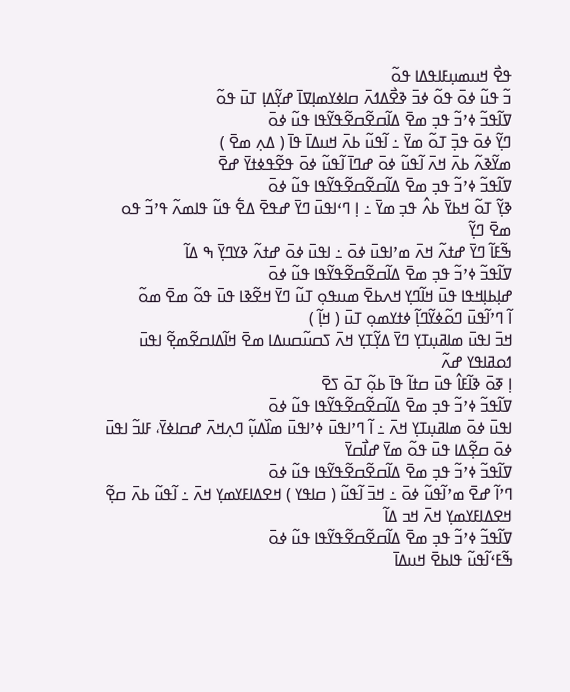ߟߐ߯ ߞߎߘߎ߲ߓߊߟߡߊ ߟߋ߬
ߏ߬ ߟߎ߬ ߦߋ߫ ߟߋ߬ ߦߏ߫ ߢߐ߯ߡߗߍ߫ ߛߊߦߌߘߊ߲ߜߊ߫ ߝߌ߲߬ߡߊ߲ ߠߎ߫ ߟߋ߬
ߜߊ߬ߟߏ߬ ߦߴߏ߬ ߟߏ߲ ߘߐ߫ ߡߊ߬ߛߐ߬ߛߐ߬ߟߌ߬ߟߊ ߟߎ߬ ߦߋ߫
ߣߌ߲߬ ߦߋ߫ ߟߏ߲߫ ߠߋ߬ ߘߌ߫ ߸ ߊ߬ߟߎ߬ ߕߍ߫ ߞߎߡߊ߫ ߟߊ߫ ( ߡߍ߲ ߘߐ߫ )
ߘߌ߬ߢߍ߬ ߕߍ߫ ߞߍ߫ ߊ߬ߟߎ߬ ߦߋ߫ ߝߣߊ߫ ߊ߬ߟߎ߬ ߦߋ߫ ߟߐ߬ߟߦߙߌ߫ ߝߐ߫
ߜߊ߬ߟߏ߬ ߦߴߏ߬ ߟߏ߲ ߘߐ߫ ߡߊ߬ߛߐ߬ߛߐ߬ߟߌ߬ߟߊ ߟߎ߬ ߦߋ߫
ߢߌ߲߬ ߠߋ߬ ߞߕߌ߫ ߕߍ߮ ߟߏ߲ ߘߌ߫ ߸ ߊ߲ ߣߵߊߟߎ߫ ߣߌ߫ ߝߟߐ߫ ߡߐ߱ ߟߎ߬ ߟߊߘߍ߬ ߟߴߏ߬ ߟߋ ߘߐ߫ ߣߌ߲߬
ߒ߬ߓߊ߬ ߣߌ߫ ߝߙߍ߬ ߞߍ߫ ߘߴߊߟߎ߫ ߦߋ߫ ߸ ߊߟߎ߫ ߦߋ߫ ߝߙߍ߬ ߢߌߣߌ߲߫ ߒ ߡߊ߬
ߜߊ߬ߟߏ߬ ߦߴߏ߬ ߟߏ߲ ߘߐ߫ ߡߊ߬ߛߐ߬ߛߐ߬ߟߌ߬ߟߊ ߟߎ߬ ߦߋ߫
ߝߊ߲ߕߊ߲ߞߟߊ ߟߎ߫ ߞߊ߬ߣߌ߲ ߞߍߕߐ߫ ߘߎߟߋ߲ ߠߎ߬ ߣߌ߫ ߞߐ߬ߢߊ ߟߎ߫ ߟߋ߬ ߘߐ߫ ߘߋ߬
ߊ߬ ߣߴߊ߬ߟߎ߫ ߣߋ߬ߦߌ߬ߣߊ߲߬ ߦߙߌߘߋ߲ ߠߎ߫ ( ߞߊ߲߬ )
ߞߏ߫ ߊߟߎ߫ ߘߊߥߎ߲ߠߌ߲ ߣߌ߫ ߡߌ߲߬ߠߌ߲ ߞߍ߫ ߖߛߎ߬ߛߎߡߊ ߘߐ߫ ߞߊ߬ߡߊߛߐ߬ߘߐ߲߬ ߊߟߎ߫ ߗߋߥߊߟߌ ߝߍ߬
ߊ߲ ߧߋ߫ ߢߊ߬ߓߊ߮ ߟߎ߫ ߛߙߊ߬ ߟߊ߫ ߕߋ߲߬ ߠߋ߫ ߖߐ߫
ߜߊ߬ߟߏ߬ ߦߴߏ߬ ߟߏ߲ ߘߐ߫ ߡߊ߬ߛߐ߬ߛߐ߬ߟߌ߬ߟߊ ߟߎ߬ ߦߋ߫
ߊߟߎ߫ ߦߋ߫ ߘߊߥߎ߲ߠߌ߲ ߞߍ߫ ߸ ߊ߬ ߣߴߊߟߎ߫ ߦߴߊߟߎ߫ ߘߊ߰ߡߎ߲߬ ߣߍ߲ߞߍ߫ ߝߛߊߦߌ߫، ߓߊߏ߬ ߊߟߎ߫ ߦߋ߫ ߛߐ߲߬ߡߊ ߟߎ߫ ߟߋ߬ ߘߌ߫ ߝߊ߯ߛߌ߫
ߜߊ߬ߟߏ߬ ߦߴߏ߬ ߟߏ߲ ߘߐ߫ ߡߊ߬ߛߐ߬ߛߐ߬ߟߌ߬ߟߊ ߟߎ߬ ߦߋ߫
ߣߴߊ߬ ߝߐ߫ ߘߴߊ߬ߟߎ߬ ߦߋ߫ ߸ ߞߏ߫ ߊ߬ߟߎ߬ ( ߛߊߟߌ ) ߞߐߡߊߓߌߘߌ߲ ߞߍ߫ ߸ ߊ߬ߟߎ߬ ߕߍ߫ ߛߐ߲߬ ߞߐߡߊߓߌߘߌ߲ ߞߍ߫ ߞߏ ߡߊ߬
ߜߊ߬ߟߏ߬ ߦߴߏ߬ ߟߏ߲ ߘߐ߫ ߡߊ߬ߛߐ߬ߛߐ߬ߟߌ߬ߟߊ ߟߎ߬ ߦߋ߫
ߒ߬ߓߵߊ߬ߟߎ߬ ߟߊߕߐ߫ ߞߎߡߊ߫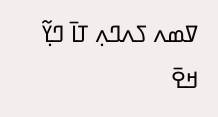ߜߘߍ ߖߍߣߍ߲ ߠߊ߫ ߣߌ߲߬ ߞߐ߫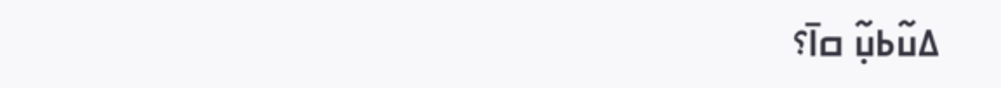ߡߎ߬ߕߎ߲߬ ߛߊ߫؟